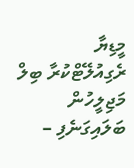މީޑިޔާ ރެގިއުލޭޓްކުރާ ބިލް މަޖިލީހުން ބަލައިގަނެފި –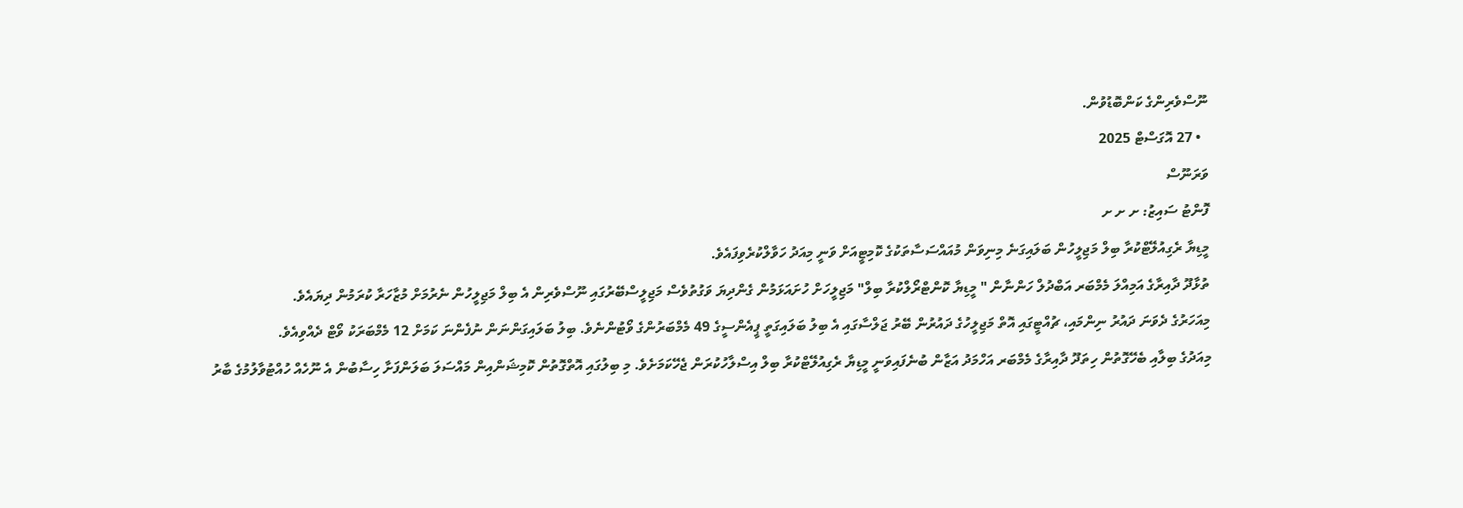ނޫސްވެރިންގެ ކަންބޮޑުވުން.
  • 27 އޮގަސްޓް 2025
ވަރަނޫސް
ފޮންޓު ސައިޒު: ށ ށ ށ
މީޑިޔާ ރެގިއުލޭޓްކުރާ ބިލް މަޖިލީހުން ބަލައިގަނެ މިނިވަން މުއައްސަސާތަކުގެ ކޮމިޓީއަށް ވަނީ މިއަދު ހަވާލްކުރެވިފައެވެ.
ތުޅާދޫ ދާއިރާގެ އަމިއްލަ މެމްބަރ އަބްދުލް ހަންނާން " މީޑިޔާ ކޮންޓްރޯލްކުރާ ބިލް" މަޖިލީހަށް ހުށައަޅަމުން ގެންދިޔަ ވަގުތުވެސް މަޖިލީސްބޭރުގައި ނޫސްވެރިން އެ ބިލް މަޖިލީހުން ނެރުމަށް މުޒާހަރާ ކުރަމުން ދިޔައެވެ.
މިއަހަރުގެ ދެވަނަ ދައުރު ނިންމައި، ޗުއްޓީގައި އޮތް މަޖިލީހުގެ ދައުރުން ބޭރު ޖަލްސާގައި އެ ބިލު ބަލައިގަތީ ޕީއެންސީގެ 49 މެމްބަރުންގެ ވޯޓުންނެވެ. ބިލު ބަލައިގަންނަން ނުފެންނަ ކަމަށް 12 މެމްބަރަކު ވޯޓް ދެއްވިއެވެ.
މިއަދުގެ ބިލާއި ބެހޭގޮތުން ހިތަދޫ ދާއިރާގެ މެމްބަރ އަހްމަދު އަޒާން ބުނެފައިވަނީ މީޑިޔާ ރެގިއުލޭޓްކުރާ ބިލް އިސްލާހުކުރަން ޖެހޭކަމަށެވެ. މި ބިލުގައި އޮތްގޮތުން ކޮމިޝަންއިން މައްސަލަ ބަލަންފަށާ ހިސާބުން އެ ނޫހެއް ހުއްޓުވާލުމުގެ ބާރު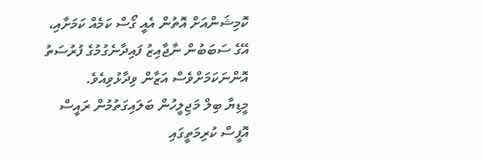ކޮމިޝަންއަށް އޮތުން އެއީ ގޯސް ކަމެއް ކަމަށާއި، އޭގެ ސަބަބުން ނާޖާއިޒު ފައިދާނެގުމުގެ ފުރުސަތު އޮންނަކަމަށްވެސް އަޒާން ވިދާޅުވިއެވެ.
މީޑިޔާ ބިލް މަޖިލީހުން ބަލައިގަތުމުން ރައީސް އޮފީސް ކުރިމަތީގައި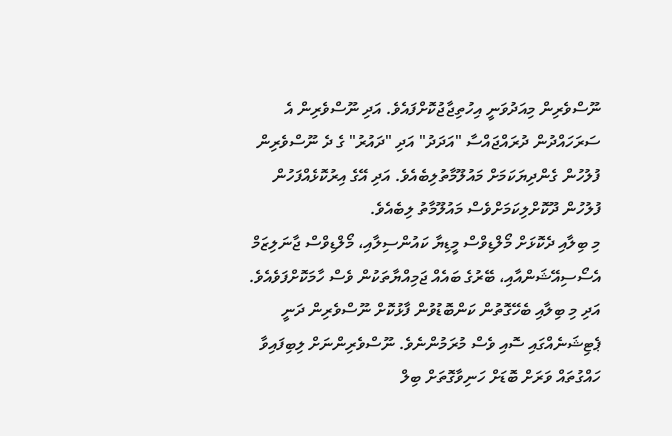ނޫސްވެރިން މިއަދުވަނީ އިހުތިޖާޖުކޮށްފައެވެ. އަދި ނޫސްވެރިން އެ ސަރަހައްދުން ދުރައްޖައްސާ "އަދަދު" އަދި "ދައުރު" ގެ ދެ ނޫސްވެރިން ފުލުހުން ގެންދިޔަކަމަށް މައުލޫމާތުލިބެއެވެ. އަދި އޭގެ އިރުކޮޅެއްފަހުން ފުލުހުން ދޫކޮށްލިކަމަށްވެސް މައުލޫމާތު ލިބެއެވެ.
މި ބިލާއި ދެކޮޅަށް މޯލްޑިވްސް މީޑިޔާ ކައުންސިލާއި، މޯލްޑިވްސް ޖާނަލިޒަމް އެސޯސިއޭޝަންއާއި، ބޭރުގެ ބައެއް ޖަމިއްޔާތަކުން ވެސް ހާމަކޮށްފަވެއެވެ. އަދި މި ބިލާއި ބެހޭގޮތުން ކަންބޮޑުވުން ފާޅުކޮށް ނޫސްވެރިން ދަނީ ޕެޓިޝަނެއްގައި ސޮއި ވެސް މުރަމުންނެވެ. ނޫސްވެރިންނަށް ލިބިފައިވާ ހައްގުތައް ވަރަށް ބޮޑަށް ހަނިވާގޮތަށް ބިލް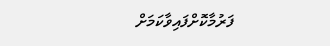ފަރުމާކޮށްފައިވާކަމަށް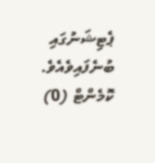ޕެޓިޝަނުގައި ބުނެފައިވެއެވެ.
ކޮމެންޓް (0)